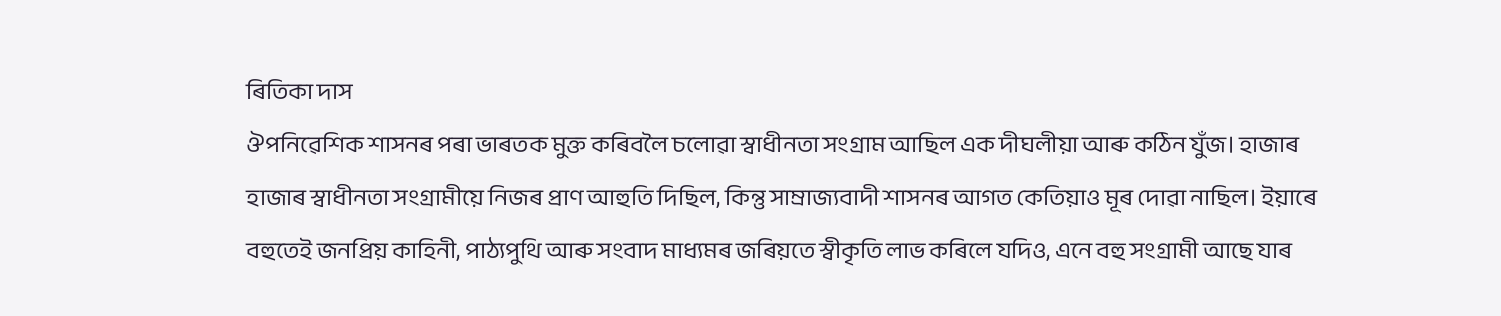ৰিতিকা দাস
ঔপনিৱেশিক শাসনৰ পৰা ভাৰতক মুক্ত কৰিবলৈ চলোৱা স্বাধীনতা সংগ্ৰাম আছিল এক দীঘলীয়া আৰু কঠিন যুঁজ। হাজাৰ হাজাৰ স্বাধীনতা সংগ্ৰামীয়ে নিজৰ প্ৰাণ আহুতি দিছিল, কিন্তু সাম্ৰাজ্যবাদী শাসনৰ আগত কেতিয়াও মূৰ দোৱা নাছিল। ইয়াৰে বহুতেই জনপ্ৰিয় কাহিনী, পাঠ্যপুথি আৰু সংবাদ মাধ্যমৰ জৰিয়তে স্বীকৃতি লাভ কৰিলে যদিও, এনে বহু সংগ্ৰামী আছে যাৰ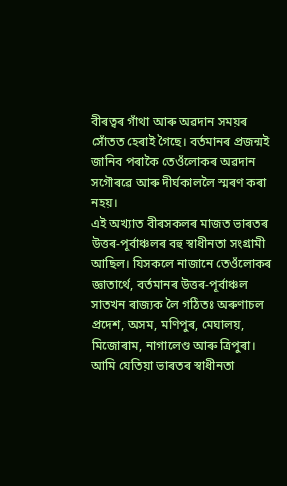বীৰত্বৰ গাঁথা আৰু অৱদান সময়ৰ সোঁতত হেৰাই গৈছে। বৰ্তমানৰ প্ৰজন্মই জানিব পৰাকৈ তেওঁলোকৰ অৱদান সগৌৰৱে আৰু দীৰ্ঘকাললৈ স্মৰণ কৰা নহয়।
এই অখ্যাত বীৰসকলৰ মাজত ভাৰতৰ উত্তৰ-পূৰ্বাঞ্চলৰ বহু স্বাধীনতা সংগ্ৰামী আছিল। যিসকলে নাজানে তেওঁলোকৰ জ্ঞাতাৰ্থে, বৰ্তমানৰ উত্তৰ-পূৰ্বাঞ্চল সাতখন ৰাজ্যক লৈ গঠিতঃ অৰুণাচল প্ৰদেশ, অসম, মণিপুৰ, মেঘালয়, মিজোৰাম, নাগালেণ্ড আৰু ত্ৰিপুৰা। আমি যেতিয়া ভাৰতৰ স্বাধীনতা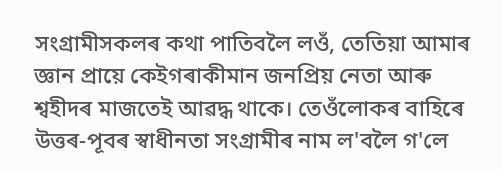সংগ্ৰামীসকলৰ কথা পাতিবলৈ লওঁ, তেতিয়া আমাৰ জ্ঞান প্ৰায়ে কেইগৰাকীমান জনপ্ৰিয় নেতা আৰু শ্বহীদৰ মাজতেই আৱদ্ধ থাকে। তেওঁলোকৰ বাহিৰে উত্তৰ-পূবৰ স্বাধীনতা সংগ্ৰামীৰ নাম ল'বলৈ গ'লে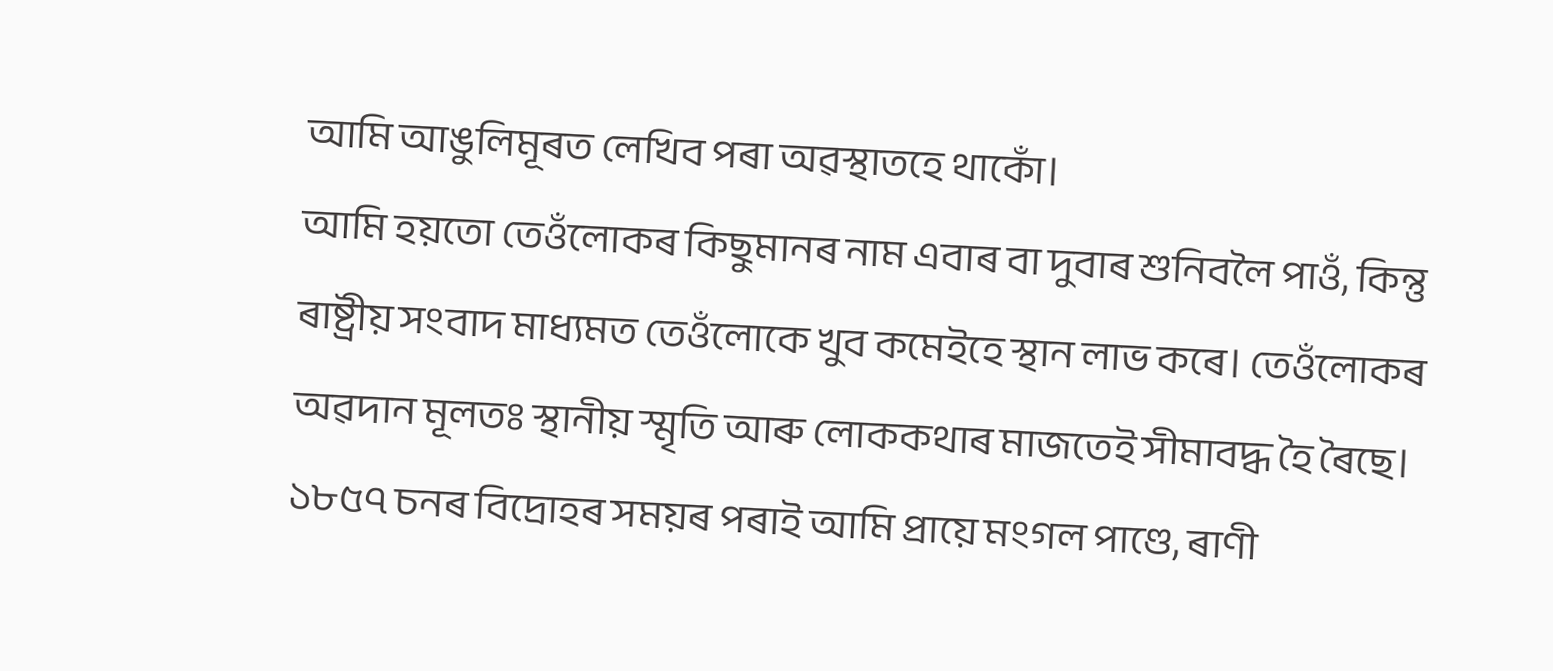আমি আঙুলিমূৰত লেখিব পৰা অৱস্থাতহে থাকোঁ।
আমি হয়তো তেওঁলোকৰ কিছুমানৰ নাম এবাৰ বা দুবাৰ শুনিবলৈ পাওঁ, কিন্তু ৰাষ্ট্ৰীয় সংবাদ মাধ্যমত তেওঁলোকে খুব কমেইহে স্থান লাভ কৰে। তেওঁলোকৰ অৱদান মূলতঃ স্থানীয় স্মৃতি আৰু লোককথাৰ মাজতেই সীমাবদ্ধ হৈ ৰৈছে।
১৮৫৭ চনৰ বিদ্ৰোহৰ সময়ৰ পৰাই আমি প্ৰায়ে মংগল পাণ্ডে, ৰাণী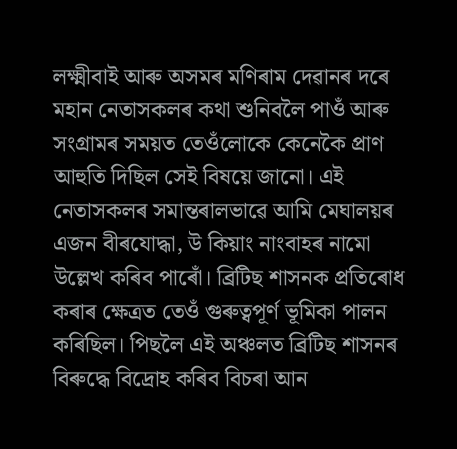লক্ষ্মীবাই আৰু অসমৰ মণিৰাম দেৱানৰ দৰে মহান নেতাসকলৰ কথা শুনিবলৈ পাওঁ আৰু সংগ্ৰামৰ সময়ত তেওঁলোকে কেনেকৈ প্ৰাণ আহুতি দিছিল সেই বিষয়ে জানো। এই নেতাসকলৰ সমান্তৰালভাৱে আমি মেঘালয়ৰ এজন বীৰযোদ্ধা, উ কিয়াং নাংবাহৰ নামো উল্লেখ কৰিব পাৰোঁ। ব্ৰিটিছ শাসনক প্ৰতিৰোধ কৰাৰ ক্ষেত্ৰত তেওঁ গুৰুত্বপূৰ্ণ ভূমিকা পালন কৰিছিল। পিছলৈ এই অঞ্চলত ব্ৰিটিছ শাসনৰ বিৰুদ্ধে বিদ্ৰোহ কৰিব বিচৰা আন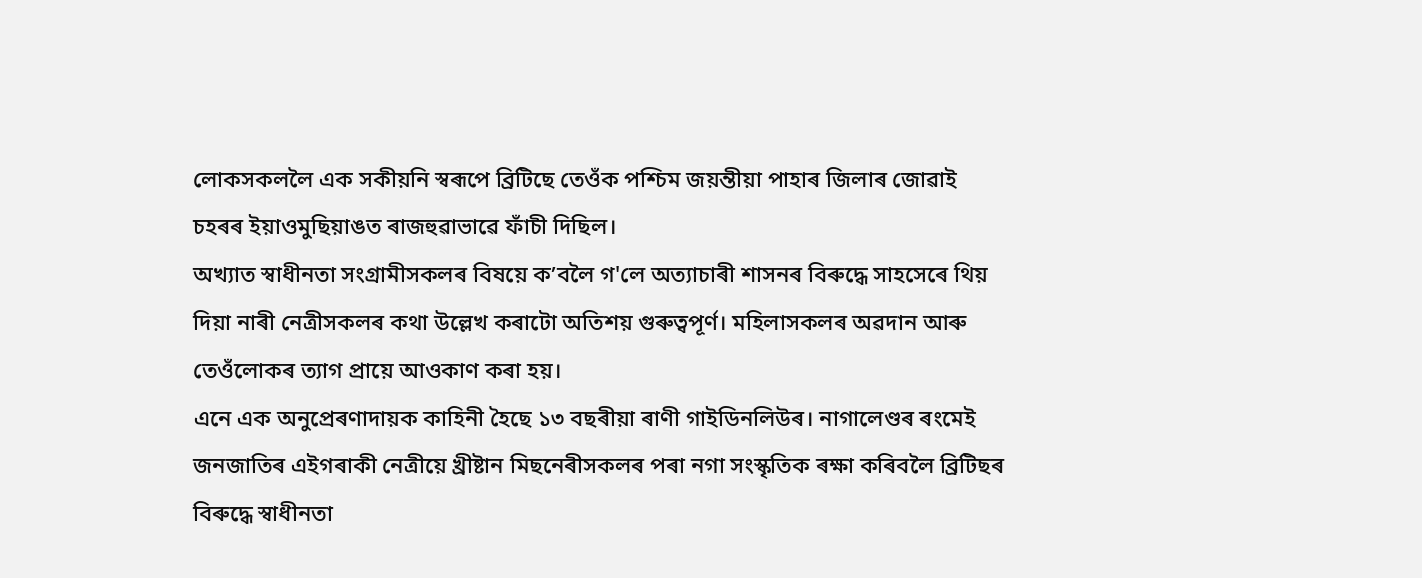লোকসকললৈ এক সকীয়নি স্বৰূপে ব্ৰিটিছে তেওঁক পশ্চিম জয়ন্তীয়া পাহাৰ জিলাৰ জোৱাই চহৰৰ ইয়াওমুছিয়াঙত ৰাজহুৱাভাৱে ফাঁচী দিছিল।
অখ্যাত স্বাধীনতা সংগ্ৰামীসকলৰ বিষয়ে ক’বলৈ গ'লে অত্যাচাৰী শাসনৰ বিৰুদ্ধে সাহসেৰে থিয় দিয়া নাৰী নেত্ৰীসকলৰ কথা উল্লেখ কৰাটো অতিশয় গুৰুত্বপূৰ্ণ। মহিলাসকলৰ অৱদান আৰু তেওঁলোকৰ ত্যাগ প্ৰায়ে আওকাণ কৰা হয়।
এনে এক অনুপ্ৰেৰণাদায়ক কাহিনী হৈছে ১৩ বছৰীয়া ৰাণী গাইডিনলিউৰ। নাগালেণ্ডৰ ৰংমেই জনজাতিৰ এইগৰাকী নেত্ৰীয়ে খ্ৰীষ্টান মিছনেৰীসকলৰ পৰা নগা সংস্কৃতিক ৰক্ষা কৰিবলৈ ব্ৰিটিছৰ বিৰুদ্ধে স্বাধীনতা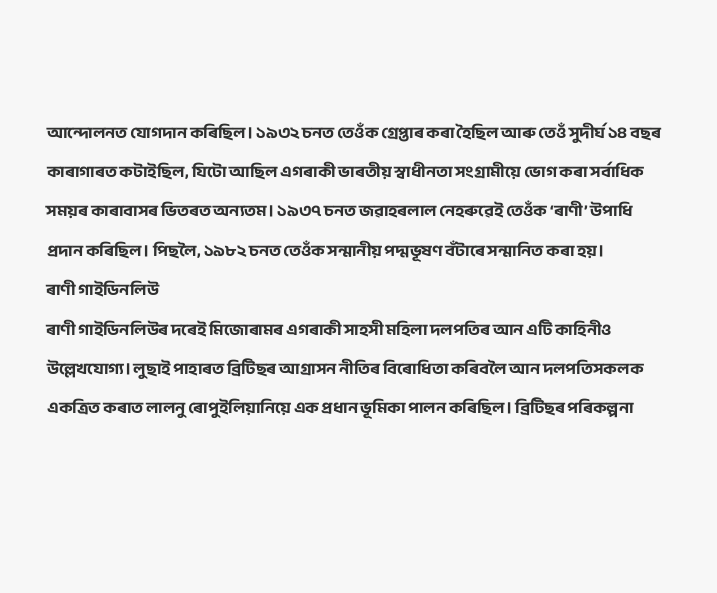আন্দোলনত যোগদান কৰিছিল। ১৯৩২ চনত তেওঁক গ্ৰেপ্তাৰ কৰা হৈছিল আৰু তেওঁ সুদীৰ্ঘ ১৪ বছৰ কাৰাগাৰত কটাইছিল, যিটো আছিল এগৰাকী ভাৰতীয় স্বাধীনতা সংগ্ৰামীয়ে ভোগ কৰা সৰ্বাধিক সময়ৰ কাৰাবাসৰ ভিতৰত অন্যতম। ১৯৩৭ চনত জৱাহৰলাল নেহৰুৱেই তেওঁক ‘ৰাণী’ উপাধি প্ৰদান কৰিছিল। পিছলৈ, ১৯৮২ চনত তেওঁক সন্মানীয় পদ্মভূষণ বঁটাৰে সন্মানিত কৰা হয়।
ৰাণী গাইডিনলিউ
ৰাণী গাইডিনলিউৰ দৰেই মিজোৰামৰ এগৰাকী সাহসী মহিলা দলপতিৰ আন এটি কাহিনীও উল্লেখযোগ্য। লুছাই পাহাৰত ব্ৰিটিছৰ আগ্ৰাসন নীতিৰ বিৰোধিতা কৰিবলৈ আন দলপতিসকলক একত্ৰিত কৰাত লালনু ৰোপুইলিয়ানিয়ে এক প্ৰধান ভূমিকা পালন কৰিছিল। ব্ৰিটিছৰ পৰিকল্পনা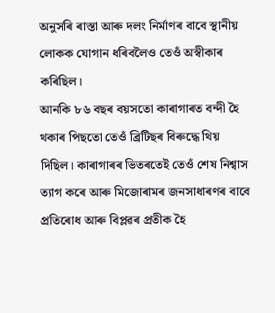অনুসৰি ৰাস্তা আৰু দলং নিৰ্মাণৰ বাবে স্থানীয় লোকক যোগান ধৰিবলৈও তেওঁ অস্বীকাৰ কৰিছিল।
আনকি ৮৬ বছৰ বয়সতো কাৰাগাৰত বন্দী হৈ থকাৰ পিছতো তেওঁ ব্ৰিটিছৰ বিৰুদ্ধে থিয় দিছিল। কাৰাগাৰৰ ভিতৰতেই তেওঁ শেষ নিশ্বাস ত্যাগ কৰে আৰু মিজোৰামৰ জনসাধাৰণৰ বাবে প্ৰতিৰোধ আৰু বিপ্লৱৰ প্ৰতীক হৈ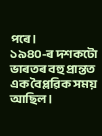পৰে।
১৯৪০-ৰ দশকটো ভাৰতৰ বহু প্ৰান্তত এক বৈপ্লৱিক সময় আছিল।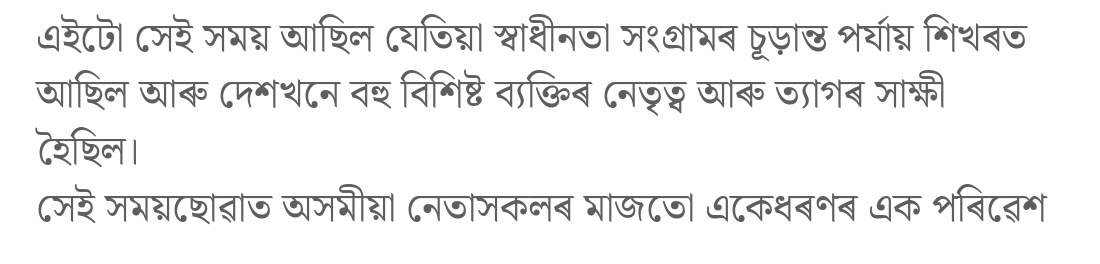এইটো সেই সময় আছিল যেতিয়া স্বাধীনতা সংগ্ৰামৰ চূড়ান্ত পৰ্যায় শিখৰত আছিল আৰু দেশখনে বহু বিশিষ্ট ব্যক্তিৰ নেতৃত্ব আৰু ত্যাগৰ সাক্ষী হৈছিল।
সেই সময়ছোৱাত অসমীয়া নেতাসকলৰ মাজতো একেধৰণৰ এক পৰিৱেশ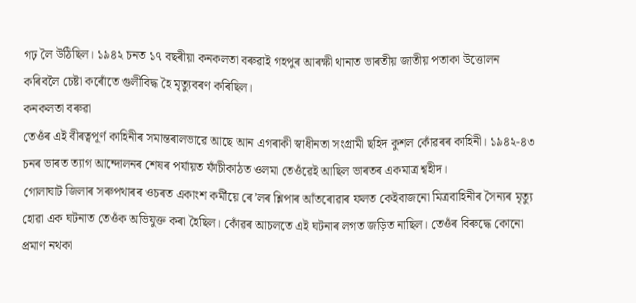গঢ় লৈ উঠিছিল। ১৯৪২ চনত ১৭ বছৰীয়া কনকলতা বৰুৱাই গহপুৰ আৰক্ষী থানাত ভাৰতীয় জাতীয় পতাকা উত্তোলন কৰিবলৈ চেষ্টা কৰোঁতে গুলীবিদ্ধ হৈ মৃত্যুবৰণ কৰিছিল।
কনকলতা বৰুৱা
তেওঁৰ এই বীৰত্বপূৰ্ণ কাহিনীৰ সমান্তৰালভাৱে আছে আন এগৰাকী স্বাধীনতা সংগ্ৰামী ছহিদ কুশল কোঁৱৰৰ কাহিনী। ১৯৪২-৪৩ চনৰ ভাৰত ত্যাগ আন্দোলনৰ শেষৰ পৰ্যায়ত ফাঁচীকাঠত ওলমা তেওঁৱেই আছিল ভাৰতৰ একমাত্ৰ শ্বহীদ।
গোলাঘাট জিলাৰ সৰুপথাৰৰ ওচৰত একাংশ কৰ্মীয়ে ৰে’লৰ শ্লিপাৰ আঁতৰোৱাৰ ফলত কেইবাজনো মিত্ৰবাহিনীৰ সৈন্যৰ মৃত্যু হোৱা এক ঘটনাত তেওঁক অভিযুক্ত কৰা হৈছিল। কোঁৱৰ আচলতে এই ঘটনাৰ লগত জড়িত নাছিল। তেওঁৰ বিৰুদ্ধে কোনো প্ৰমাণ নথকা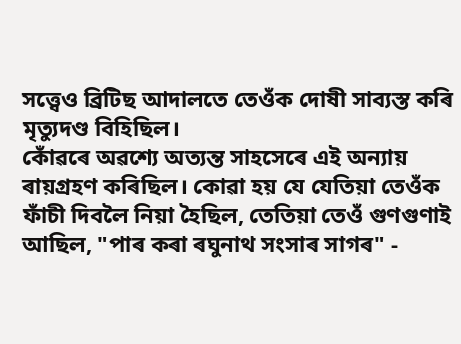সত্ত্বেও ব্ৰিটিছ আদালতে তেওঁক দোষী সাব্যস্ত কৰি মৃত্যুদণ্ড বিহিছিল।
কোঁৱৰে অৱশ্যে অত্যন্ত সাহসেৰে এই অন্যায় ৰায়গ্ৰহণ কৰিছিল। কোৱা হয় যে যেতিয়া তেওঁক ফাঁচী দিবলৈ নিয়া হৈছিল, তেতিয়া তেওঁ গুণগুণাই আছিল, "পাৰ কৰা ৰঘুনাথ সংসাৰ সাগৰ" -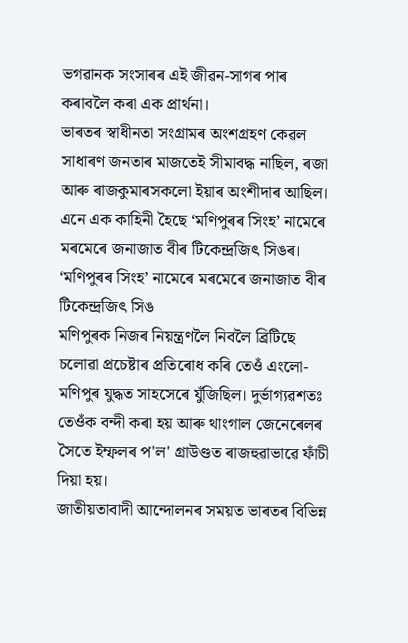ভগৱানক সংসাৰৰ এই জীৱন-সাগৰ পাৰ কৰাবলৈ কৰা এক প্ৰাৰ্থনা।
ভাৰতৰ স্বাধীনতা সংগ্ৰামৰ অংশগ্ৰহণ কেৱল সাধাৰণ জনতাৰ মাজতেই সীমাবদ্ধ নাছিল, ৰজা আৰু ৰাজকুমাৰসকলো ইয়াৰ অংশীদাৰ আছিল। এনে এক কাহিনী হৈছে ‘মণিপুৰৰ সিংহ’ নামেৰে মৰমেৰে জনাজাত বীৰ টিকেন্দ্ৰজিৎ সিঙৰ।
‘মণিপুৰৰ সিংহ’ নামেৰে মৰমেৰে জনাজাত বীৰ টিকেন্দ্ৰজিৎ সিঙ
মণিপুৰক নিজৰ নিয়ন্ত্ৰণলৈ নিবলৈ ব্ৰিটিছে চলোৱা প্ৰচেষ্টাৰ প্ৰতিৰোধ কৰি তেওঁ এংলো-মণিপুৰ যুদ্ধত সাহসেৰে যুঁজিছিল। দুৰ্ভাগ্যৱশতঃ তেওঁক বন্দী কৰা হয় আৰু থাংগাল জেনেৰেলৰ সৈতে ইম্ফলৰ প'ল' গ্ৰাউণ্ডত ৰাজহুৱাভাৱে ফাঁচী দিয়া হয়।
জাতীয়তাবাদী আন্দোলনৰ সময়ত ভাৰতৰ বিভিন্ন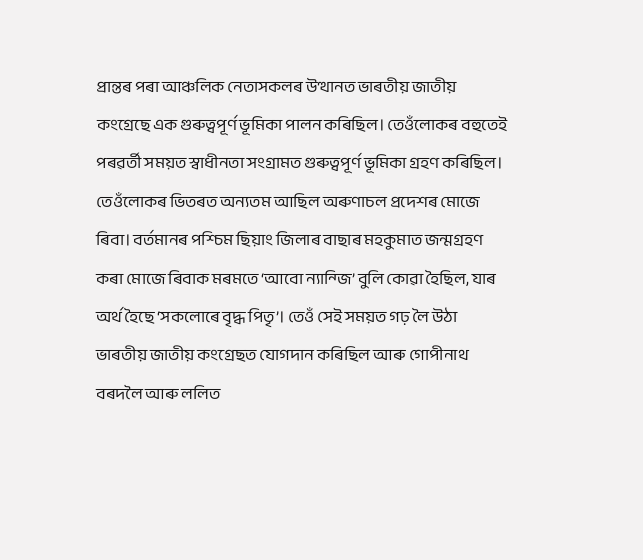প্ৰান্তৰ পৰা আঞ্চলিক নেতাসকলৰ উত্থানত ভাৰতীয় জাতীয় কংগ্ৰেছে এক গুৰুত্বপূৰ্ণ ভূমিকা পালন কৰিছিল। তেওঁলোকৰ বহুতেই পৰৱৰ্তী সময়ত স্বাধীনতা সংগ্ৰামত গুৰুত্বপূৰ্ণ ভূমিকা গ্ৰহণ কৰিছিল।
তেওঁলোকৰ ভিতৰত অন্যতম আছিল অৰুণাচল প্ৰদেশৰ মোজে ৰিবা। বৰ্তমানৰ পশ্চিম ছিয়াং জিলাৰ বাছাৰ মহকুমাত জন্মগ্ৰহণ কৰা মোজে ৰিবাক মৰমতে ‘আবো ন্যান্জি’ বুলি কোৱা হৈছিল, যাৰ অৰ্থ হৈছে ‘সকলোৰে বৃদ্ধ পিতৃ’। তেওঁ সেই সময়ত গঢ় লৈ উঠা ভাৰতীয় জাতীয় কংগ্ৰেছত যোগদান কৰিছিল আৰু গোপীনাথ বৰদলৈ আৰু ললিত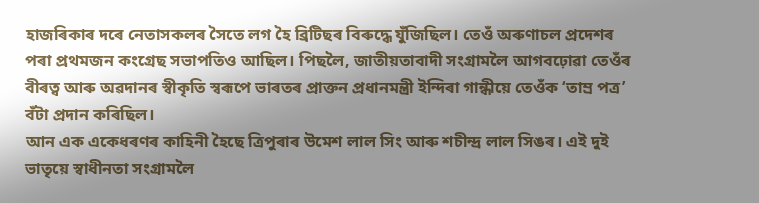হাজৰিকাৰ দৰে নেতাসকলৰ সৈতে লগ হৈ ব্ৰিটিছৰ বিৰুদ্ধে যুঁজিছিল। তেওঁ অৰুণাচল প্ৰদেশৰ পৰা প্ৰথমজন কংগ্ৰেছ সভাপতিও আছিল। পিছলৈ, জাতীয়তাবাদী সংগ্ৰামলৈ আগবঢ়োৱা তেওঁৰ বীৰত্ব আৰু অৱদানৰ স্বীকৃতি স্বৰূপে ভাৰতৰ প্ৰাক্তন প্ৰধানমন্ত্ৰী ইন্দিৰা গান্ধীয়ে তেওঁক ‘তাম্ৰ পত্ৰ’ বঁটা প্ৰদান কৰিছিল।
আন এক একেধৰণৰ কাহিনী হৈছে ত্ৰিপুৰাৰ উমেশ লাল সিং আৰু শচীন্দ্ৰ লাল সিঙৰ। এই দুই ভাতৃয়ে স্বাধীনতা সংগ্ৰামলৈ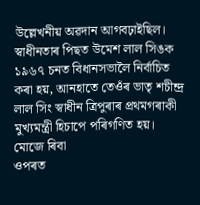উল্লেখনীয় অৱদান আগবঢ়াইছিল। স্বাধীনতাৰ পিছত উমেশ লাল সিঙক ১৯৬৭ চনত বিধানসভালৈ নিৰ্বাচিত কৰা হয়, আনহাতে তেওঁৰ ভাতৃ শচীন্দ্ৰ লাল সিং স্বাধীন ত্ৰিপুৰাৰ প্ৰথমগৰাকী মুখ্যমন্ত্ৰী হিচাপে পৰিগণিত হয়।
মোজে ৰিবা
ওপৰত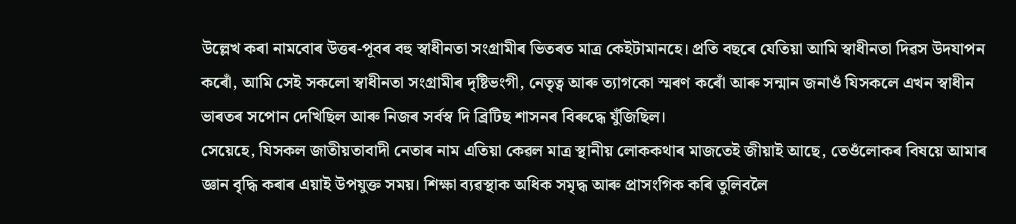উল্লেখ কৰা নামবোৰ উত্তৰ-পূবৰ বহু স্বাধীনতা সংগ্ৰামীৰ ভিতৰত মাত্ৰ কেইটামানহে। প্ৰতি বছৰে যেতিয়া আমি স্বাধীনতা দিৱস উদযাপন কৰোঁ, আমি সেই সকলো স্বাধীনতা সংগ্ৰামীৰ দৃষ্টিভংগী, নেতৃত্ব আৰু ত্যাগকো স্মৰণ কৰোঁ আৰু সন্মান জনাওঁ যিসকলে এখন স্বাধীন ভাৰতৰ সপোন দেখিছিল আৰু নিজৰ সৰ্বস্ব দি ব্ৰিটিছ শাসনৰ বিৰুদ্ধে যুঁজিছিল।
সেয়েহে, যিসকল জাতীয়তাবাদী নেতাৰ নাম এতিয়া কেৱল মাত্ৰ স্থানীয় লোককথাৰ মাজতেই জীয়াই আছে, তেওঁলোকৰ বিষয়ে আমাৰ জ্ঞান বৃদ্ধি কৰাৰ এয়াই উপযুক্ত সময়। শিক্ষা ব্যৱস্থাক অধিক সমৃদ্ধ আৰু প্ৰাসংগিক কৰি তুলিবলৈ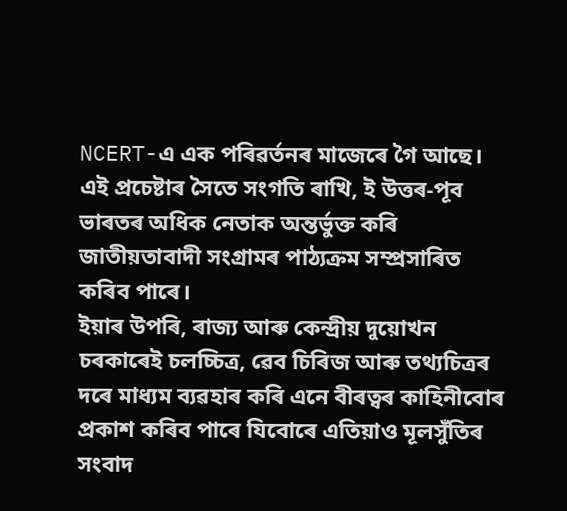NCERT-এ এক পৰিৱৰ্তনৰ মাজেৰে গৈ আছে। এই প্ৰচেষ্টাৰ সৈতে সংগতি ৰাখি, ই উত্তৰ-পূব ভাৰতৰ অধিক নেতাক অন্তৰ্ভুক্ত কৰি জাতীয়তাবাদী সংগ্ৰামৰ পাঠ্যক্ৰম সম্প্ৰসাৰিত কৰিব পাৰে।
ইয়াৰ উপৰি, ৰাজ্য আৰু কেন্দ্ৰীয় দুয়োখন চৰকাৰেই চলচ্চিত্ৰ, ৱেব চিৰিজ আৰু তথ্যচিত্ৰৰ দৰে মাধ্যম ব্যৱহাৰ কৰি এনে বীৰত্বৰ কাহিনীবোৰ প্ৰকাশ কৰিব পাৰে যিবোৰে এতিয়াও মূলসুঁতিৰ সংবাদ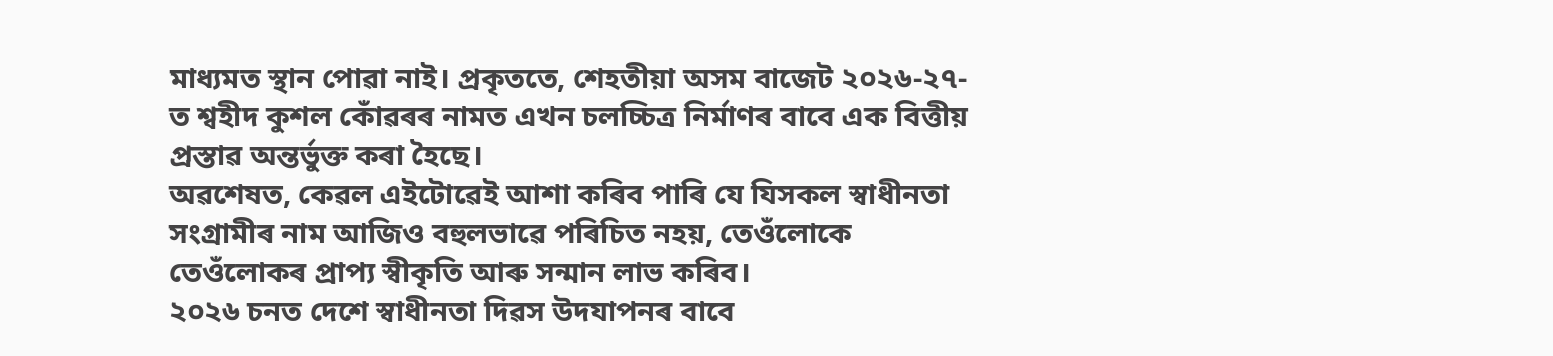মাধ্যমত স্থান পোৱা নাই। প্ৰকৃততে, শেহতীয়া অসম বাজেট ২০২৬-২৭-ত শ্বহীদ কুশল কোঁৱৰৰ নামত এখন চলচ্চিত্ৰ নিৰ্মাণৰ বাবে এক বিত্তীয় প্ৰস্তাৱ অন্তৰ্ভুক্ত কৰা হৈছে।
অৱশেষত, কেৱল এইটোৱেই আশা কৰিব পাৰি যে যিসকল স্বাধীনতা সংগ্ৰামীৰ নাম আজিও বহুলভাৱে পৰিচিত নহয়, তেওঁলোকে তেওঁলোকৰ প্ৰাপ্য স্বীকৃতি আৰু সন্মান লাভ কৰিব।
২০২৬ চনত দেশে স্বাধীনতা দিৱস উদযাপনৰ বাবে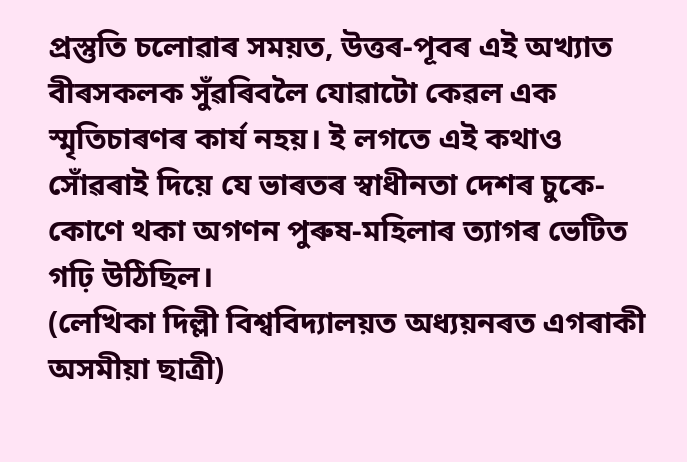প্ৰস্তুতি চলোৱাৰ সময়ত, উত্তৰ-পূবৰ এই অখ্যাত বীৰসকলক সুঁৱৰিবলৈ যোৱাটো কেৱল এক স্মৃতিচাৰণৰ কাৰ্য নহয়। ই লগতে এই কথাও সোঁৱৰাই দিয়ে যে ভাৰতৰ স্বাধীনতা দেশৰ চুকে-কোণে থকা অগণন পুৰুষ-মহিলাৰ ত্যাগৰ ভেটিত গঢ়ি উঠিছিল।
(লেখিকা দিল্লী বিশ্ববিদ্যালয়ত অধ্যয়নৰত এগৰাকী অসমীয়া ছাত্ৰী)